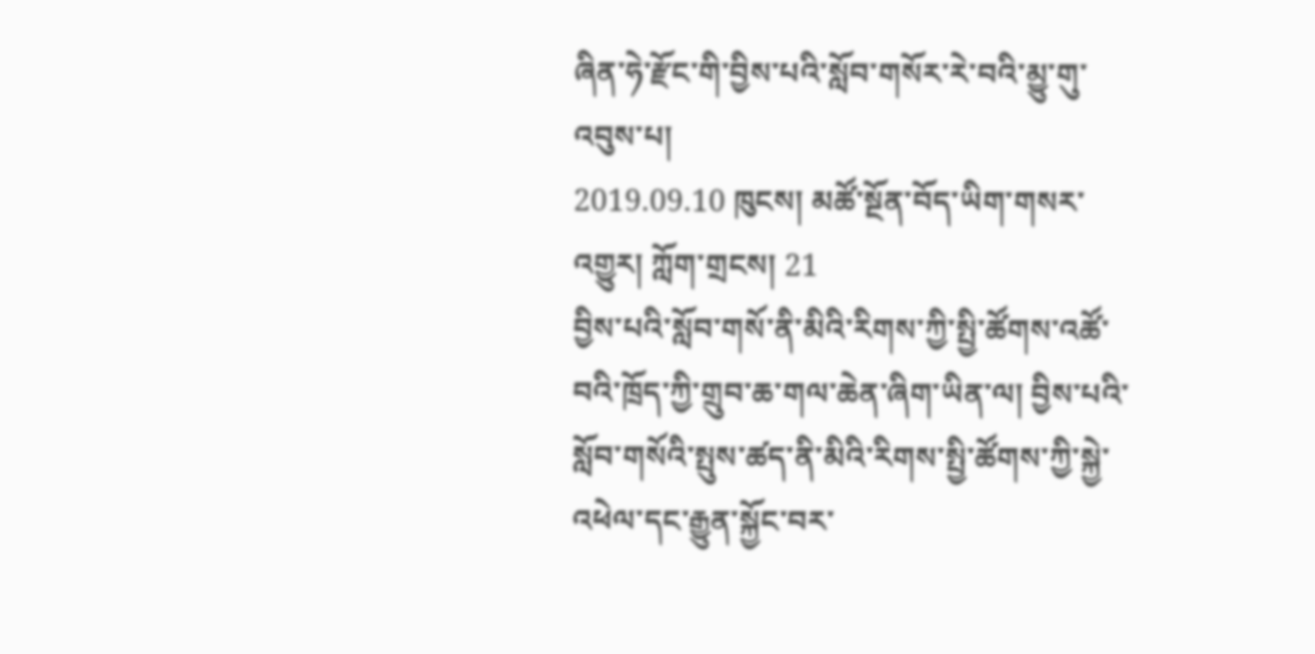ཞིན་ཧེ་རྫོང་གི་བྱིས་པའི་སློབ་གསོར་རེ་བའི་མྱུ་གུ་འབུས་པ།
2019.09.10 ཁུངས། མཚོ་སྔོན་བོད་ཡིག་གསར་འགྱུར། ཀློག་གྲངས། 21
བྱིས་པའི་སློབ་གསོ་ནི་མིའི་རིགས་ཀྱི་སྤྱི་ཚོགས་འཚོ་བའི་ཁྲོད་ཀྱི་གྲུབ་ཆ་གལ་ཆེན་ཞིག་ཡིན་ལ། བྱིས་པའི་སློབ་གསོའི་སྤུས་ཚད་ནི་མིའི་རིགས་སྤྱི་ཚོགས་ཀྱི་སྐྱེ་འཕེལ་དང་རྒྱུན་སྐྱོང་བར་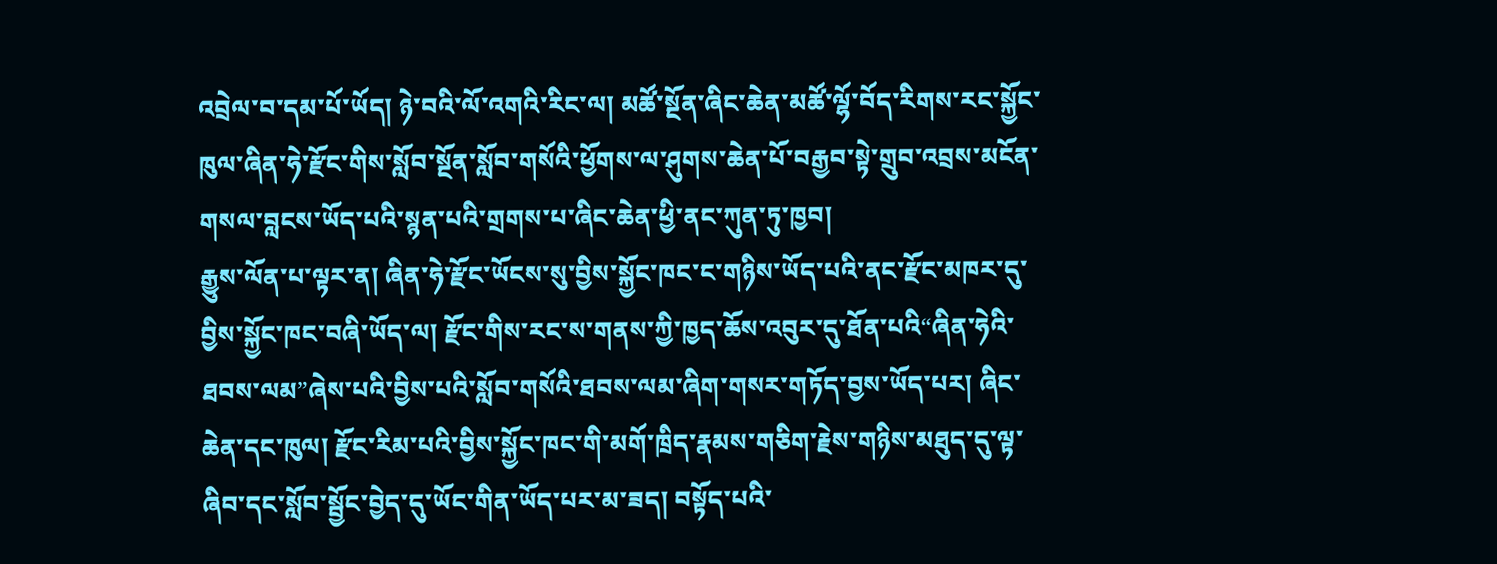འབྲེལ་བ་དམ་པོ་ཡོད། ཉེ་བའི་ལོ་འགའི་རིང་ལ། མཚོ་སྔོན་ཞིང་ཆེན་མཚོ་ལྷོ་བོད་རིགས་རང་སྐྱོང་ཁུལ་ཞིན་ཧེ་རྫོང་གིས་སློབ་སྔོན་སློབ་གསོའི་ཕྱོགས་ལ་ཤུགས་ཆེན་པོ་བརྒྱབ་སྟེ་གྲུབ་འབྲས་མངོན་གསལ་བླངས་ཡོད་པའི་སྙན་པའི་གྲགས་པ་ཞིང་ཆེན་ཕྱི་ནང་ཀུན་ཏུ་ཁྱབ།
རྒྱུས་ལོན་པ་ལྟར་ན། ཞིན་ཧེ་རྫོང་ཡོངས་སུ་བྱིས་སྐྱོང་ཁང་ང་གཉིས་ཡོད་པའི་ནང་རྫོང་མཁར་དུ་བྱིས་སྐྱོང་ཁང་བཞི་ཡོད་ལ། རྫོང་གིས་རང་ས་གནས་ཀྱི་ཁྱད་ཆོས་འབུར་དུ་ཐོན་པའི“ཞིན་ཧེའི་ཐབས་ལམ”ཞེས་པའི་བྱིས་པའི་སློབ་གསོའི་ཐབས་ལམ་ཞིག་གསར་གཏོད་བྱས་ཡོད་པར། ཞིང་ཆེན་དང་ཁུལ། རྫོང་རིམ་པའི་བྱིས་སྐྱོང་ཁང་གི་མགོ་ཁྲིད་རྣམས་གཅིག་རྗེས་གཉིས་མཐུད་དུ་ལྟ་ཞིབ་དང་སློབ་སྦྱོང་བྱེད་དུ་ཡོང་གིན་ཡོད་པར་མ་ཟད། བསྟོད་པའི་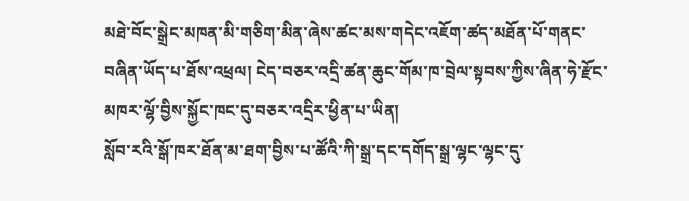མཐེ་བོང་སྒྲེང་མཁན་མི་གཅིག་མིན་ཞེས་ཚང་མས་གདེང་འཇོག་ཚད་མཐོན་པོ་གནང་བཞིན་ཡོད་པ་ཐོས་འཕྲལ། ངེད་བཅར་འདྲི་ཚན་ཆུང་གོམ་ཁ་བྲེལ་སྟབས་ཀྱིས་ཞིན་ཧེ་རྫོང་མཁར་ལྷོ་བྱིས་སྐྱོང་ཁང་དུ་བཅར་འདྲིར་ཕྱིན་པ་ཡིན།
སློབ་རའི་སྒོ་ཁར་ཐོན་མ་ཐག་བྱིས་པ་ཚོའི་ཀི་སྒྲ་དང་དགོད་སྒྲ་ལྷང་ལྷང་དུ་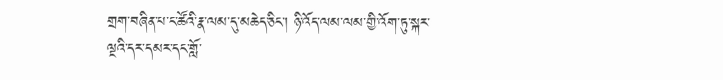གྲག་བཞིན་པ་ང་ཚོའི་རྣ་ལམ་དུ་མཆེད་ཅིང་། ཉི་འོད་ལམ་ལམ་གྱི་འོག་ཏུ་སྐར་ལྔའི་དར་དམར་དང་གློ་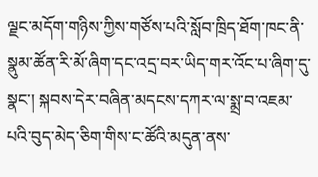ལྗང་མདོག་གཉིས་ཀྱིས་གཙོས་པའི་སློབ་ཁྲིད་ཐོག་ཁང་ནི་སྣུམ་ཚོན་རི་མོ་ཞིག་དང་འདྲ་བར་ཡིད་གར་འོང་པ་ཞིག་དུ་སྣང་། སྐབས་དེར་བཞིན་མདངས་དཀར་ལ་སྨྲ་བ་འཇམ་པའི་བུད་མེད་ཅིག་གིས་ང་ཚོའི་མདུན་ནས་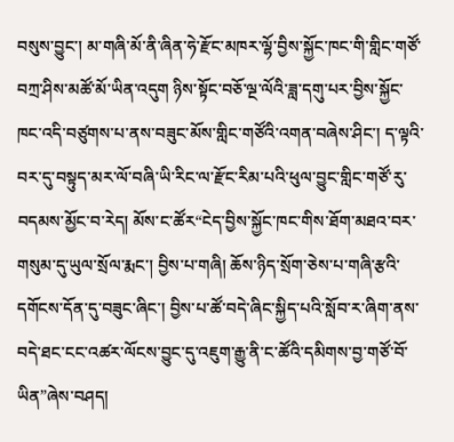བསུས་བྱུང་། མ་གཞི་མོ་ནི་ཞིན་ཧེ་རྫོང་མཁར་ལྷོ་བྱིས་སྐྱོང་ཁང་གི་གླིང་གཙོ་བཀྲ་ཤིས་མཚོ་མོ་ཡིན་འདུག ཉིས་སྟོང་བཅོ་ལྔ་ལོའི་ཟླ་དགུ་པར་བྱིས་སྐྱོང་ཁང་འདི་བཙུགས་པ་ནས་བཟུང་མོས་གླིང་གཙོའི་འགན་བཞེས་ཤིང་། ད་ལྟའི་བར་དུ་བསྟུད་མར་ལོ་བཞི་ཡི་རིང་ལ་རྫོང་རིམ་པའི་ཕུལ་བྱུང་གླིང་གཙོ་རུ་བདམས་མྱོང་བ་རེད། མོས་ང་ཚོར“ངེད་བྱིས་སྐྱོང་ཁང་གིས་ཐོག་མཐའ་བར་གསུམ་དུ་ཡུལ་སྲོལ་རྨང་། བྱིས་པ་གཞི། ཆོས་ཉིད་སྲོག་ཅེས་པ་གཞི་རྩའི་དགོངས་དོན་དུ་བཟུང་ཞིང་། བྱིས་པ་ཚོ་བདེ་ཞིང་སྐྱིད་པའི་སློབ་ར་ཞིག་ནས་བདེ་ཐང་ངང་འཚར་ལོངས་བྱུང་དུ་འཇུག་རྒྱུ་ནི་ང་ཚོའི་དམིགས་བྱ་གཙོ་བོ་ཡིན”ཞེས་བཤད།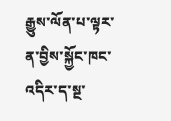རྒྱུས་ལོན་པ་ལྟར་ན་བྱིས་སྐྱོང་ཁང་འདིར་ད་སྔ་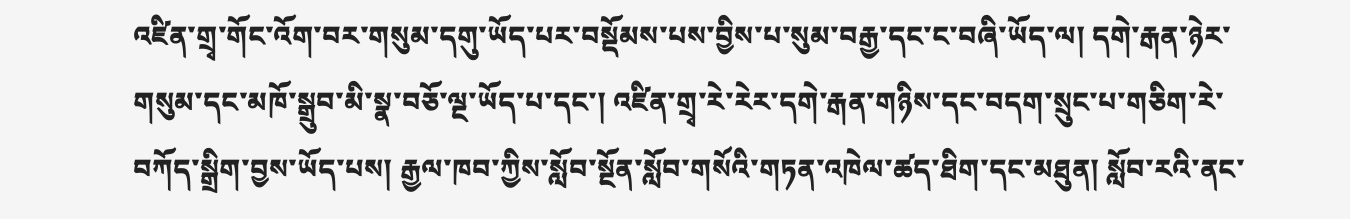འཛིན་གྲྭ་གོང་འོག་བར་གསུམ་དགུ་ཡོད་པར་བསྡོམས་པས་བྱིས་པ་སུམ་བརྒྱ་དང་ང་བཞི་ཡོད་ལ། དགེ་རྒན་ཉེར་གསུམ་དང་མཁོ་སྒྲུབ་མི་སྣ་བཅོ་ལྔ་ཡོད་པ་དང་། འཛིན་གྲྭ་རེ་རེར་དགེ་རྒན་གཉིས་དང་བདག་སྲུང་པ་གཅིག་རེ་བཀོད་སྒྲིག་བྱས་ཡོད་པས། རྒྱལ་ཁབ་ཀྱིས་སློབ་སྔོན་སློབ་གསོའི་གཏན་འཁེལ་ཚད་ཐིག་དང་མཐུན། སློབ་རའི་ནང་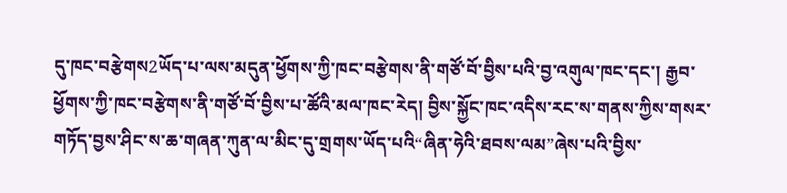དུ་ཁང་བརྩེགས2ཡོད་པ་ལས་མདུན་ཕྱོགས་ཀྱི་ཁང་བརྩེགས་ནི་གཙོ་བོ་བྱིས་པའི་བྱ་འགུལ་ཁང་དང་། རྒྱབ་ཕྱོགས་ཀྱི་ཁང་བརྩེགས་ནི་གཙོ་བོ་བྱིས་པ་ཚོའི་མལ་ཁང་རེད། བྱིས་སྐྱོང་ཁང་འདིས་རང་ས་གནས་ཀྱིས་གསར་གཏོད་བྱས་ཤིང་ས་ཆ་གཞན་ཀུན་ལ་མིང་དུ་གྲགས་ཡོད་པའི“ཞིན་ཧེའི་ཐབས་ལམ”ཞེས་པའི་བྱིས་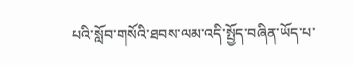པའི་སློབ་གསོའི་ཐབས་ལམ་འདི་སྤྱོད་བཞིན་ཡོད་པ་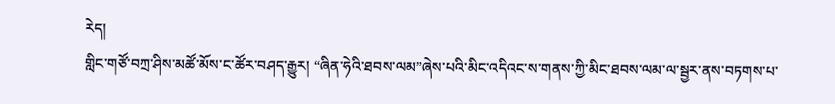རེད།
གླིང་གཙོ་བཀྲ་ཤིས་མཚོ་མོས་ང་ཚོར་བཤད་རྒྱུར། “ཞིན་ཧེའི་ཐབས་ལམ”ཞེས་པའི་མིང་འདིའང་ས་གནས་ཀྱི་མིང་ཐབས་ལམ་ལ་སྦྱར་ནས་བཏགས་པ་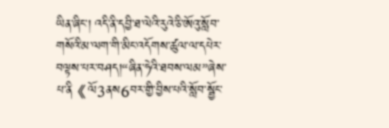ཡིན་ཞིང་། འདི་ནི་དབྱི་ཐ་ལེའི་རུའེ་ཅི་ཨོའུ་སློབ་གསོའི་མ་ལག་གི་མིང་འདོགས་ཚུལ་ལ་དཔེར་བལྟས་པར་བཤད།“ཞིན་ཧེའི་ཐབས་ལམ”ཞེས་པ་ནི《ལོ3ནས6བར་གྱི་བྱིས་པའི་སློབ་སྦྱོང་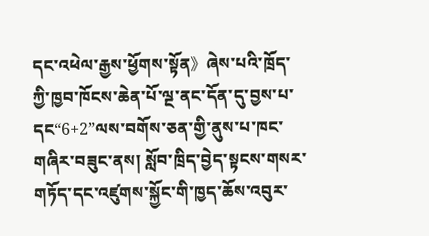དང་འཕེལ་རྒྱས་ཕྱོགས་སྟོན》ཞེས་པའི་ཁྲོད་ཀྱི་ཁྱབ་ཁོངས་ཆེན་པོ་ལྔ་ནང་དོན་དུ་བྱས་པ་དང“6+2”ལས་བགོས་ཅན་གྱི་ནུས་པ་ཁང་གཞིར་བཟུང་ནས། སློབ་ཁྲིད་བྱེད་སྟངས་གསར་གཏོད་དང་འཛུགས་སྐྱོང་གི་ཁྱད་ཆོས་འབུར་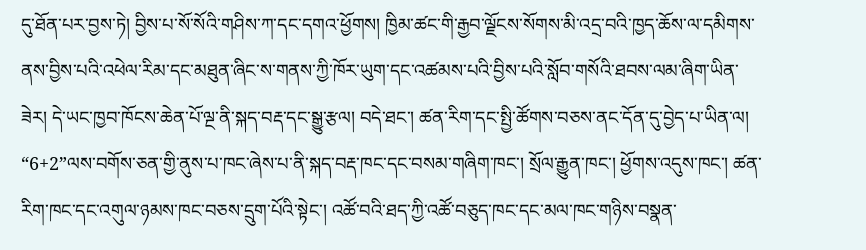དུ་ཐོན་པར་བྱས་ཏེ། བྱིས་པ་སོ་སོའི་གཤིས་ཀ་དང་དགའ་ཕྱོགས། ཁྱིམ་ཚང་གི་རྒྱབ་ལྗོངས་སོགས་མི་འདྲ་བའི་ཁྱད་ཆོས་ལ་དམིགས་ནས་བྱིས་པའི་འཕེལ་རིམ་དང་མཐུན་ཞིང་ས་གནས་ཀྱི་ཁོར་ཡུག་དང་འཚམས་པའི་བྱིས་པའི་སློབ་གསོའི་ཐབས་ལམ་ཞིག་ཡིན་ཟེར། དེ་ཡང་ཁྱབ་ཁོངས་ཆེན་པོ་ལྔ་ནི་སྐད་བརྡ་དང་སྒྱུ་རྩལ། བདེ་ཐང་། ཚན་རིག་དང་སྤྱི་ཚོགས་བཅས་ནང་དོན་དུ་བྱེད་པ་ཡིན་ལ། “6+2”ལས་བགོས་ཅན་གྱི་ནུས་པ་ཁང་ཞེས་པ་ནི་སྐད་བརྡ་ཁང་དང་བསམ་གཞིག་ཁང་། སྲོལ་རྒྱུན་ཁང་། ཕྱོགས་འདུས་ཁང་། ཚན་རིག་ཁང་དང་འགུལ་ཉམས་ཁང་བཅས་དྲུག་པོའི་སྟེང་། འཚོ་བའི་ཐད་ཀྱི་འཚོ་བཅུད་ཁང་དང་མལ་ཁང་གཉིས་བསྣན་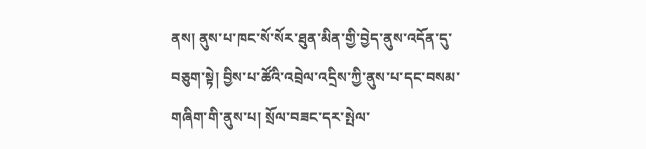ནས། ནུས་པ་ཁང་སོ་སོར་ཐུན་མིན་གྱི་བྱེད་ནུས་འདོན་དུ་བཅུག་སྟེ། བྱིས་པ་ཚོའི་འབྲེལ་འདྲིས་ཀྱི་ནུས་པ་དང་བསམ་གཞིག་གི་ནུས་པ། སྲོལ་བཟང་དར་སྤེལ་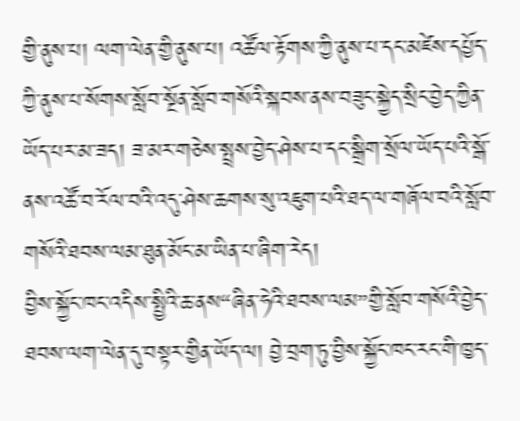གྱི་ནུས་པ། ལག་ལེན་གྱི་ནུས་པ། འཚོལ་རྟོགས་ཀྱི་ནུས་པ་དང་མཛེས་དཔྱོད་ཀྱི་ནུས་པ་སོགས་སློབ་སྔོན་སློབ་གསོའི་སྐབས་ནས་བཟུང་སྐྱེད་སྲིང་བྱེད་ཀྱིན་ཡོད་པར་མ་ཟད། ཟ་མར་གཅེས་སྤྲས་བྱེད་ཤེས་པ་དང་སྒྲིག་སྲོལ་ཡོད་པའི་སྒོ་ནས་འཚོ་བ་རོལ་བའི་འདུ་ཤེས་ཆགས་སུ་འཇུག་པའི་ཐད་ལ་གཞོལ་བའི་སློབ་གསོའི་ཐབས་ལམ་ཐུན་མོང་མ་ཡིན་པ་ཞིག་རེད།
བྱིས་སྐྱོང་ཁང་འདིས་སྤྱིའི་ཆ་ནས“ཞིན་ཧེའི་ཐབས་ལམ”གྱི་སློབ་གསོའི་བྱེད་ཐབས་ལག་ལེན་དུ་བསྟར་གྱིན་ཡོད་ལ། བྱེ་བྲག་ཏུ་བྱིས་སྐྱོང་ཁང་རང་གི་ཁྱད་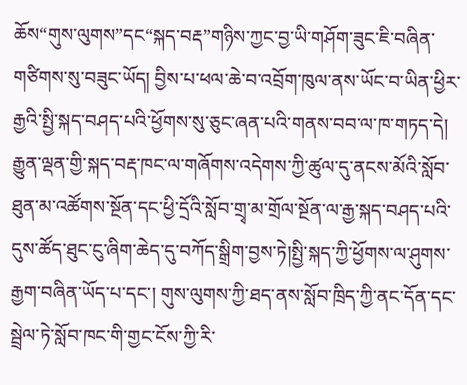ཆོས“གུས་ལུགས”དང“སྐད་བརྡ”གཉིས་ཀྱང་བྱ་ཡི་གཤོག་ཟུང་ཇི་བཞིན་གཙིགས་སུ་བཟུང་ཡོད། བྱིས་པ་ཕལ་ཆེ་བ་འབྲོག་ཁུལ་ནས་ཡོང་བ་ཡིན་ཕྱིར་རྒྱའི་སྤྱི་སྐད་བཤད་པའི་ཕྱོགས་སུ་ཅུང་ཞན་པའི་གནས་བབ་ལ་ཁ་གཏད་དེ། རྒྱུན་ལྡན་གྱི་སྐད་བརྡ་ཁང་ལ་གཞོགས་འདེགས་ཀྱི་ཚུལ་དུ་ནངས་མོའི་སློབ་ཐུན་མ་འཚོགས་སྔོན་དང་ཕྱི་དྲོའི་སློབ་གྲྭ་མ་གྲོལ་སྔོན་ལ་རྒྱ་སྐད་བཤད་པའི་དུས་ཚོད་ཐུང་ངུ་ཞིག་ཆེད་དུ་བཀོད་སྒྲིག་བྱས་ཏེ།སྤྱི་སྐད་ཀྱི་ཕྱོགས་ལ་ཤུགས་རྒྱག་བཞིན་ཡོད་པ་དང་། གུས་ལུགས་ཀྱི་ཐད་ནས་སློབ་ཁྲིད་ཀྱི་ནང་དོན་དང་སྦྲེལ་ཏེ་སློབ་ཁང་གི་གྱང་ངོས་ཀྱི་རི་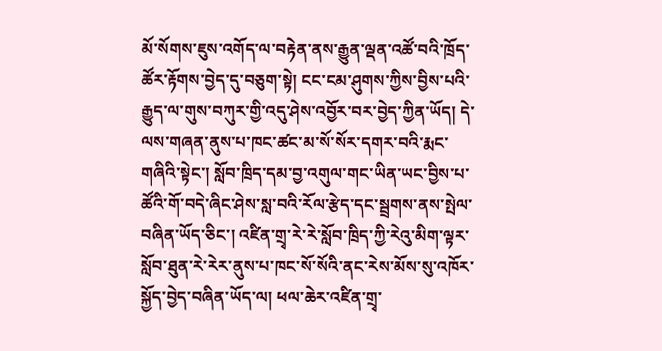མོ་སོགས་ཇུས་འགོད་ལ་བརྟེན་ནས་རྒྱུན་ལྡན་འཚོ་བའི་ཁྲོད་ཚོར་རྟོགས་བྱེད་དུ་བཅུག་སྟེ། ངང་ངམ་ཤུགས་ཀྱིས་བྱིས་པའི་རྒྱུད་ལ་གུས་བཀུར་གྱི་འདུ་ཤེས་འབྱོར་བར་བྱེད་ཀྱིན་ཡོད། དེ་ལས་གཞན་ནུས་པ་ཁང་ཚང་མ་སོ་སོར་དགར་བའི་རྨང་གཞིའི་སྟེང་། སློབ་ཁྲིད་དམ་བྱ་འགུལ་གང་ཡིན་ཡང་བྱིས་པ་ཚོའི་གོ་བདེ་ཞིང་ཤེས་སླ་བའི་རོལ་རྩེད་དང་སྦྲགས་ནས་སྤེལ་བཞིན་ཡོད་ཅིང་། འཛིན་གྲྭ་རེ་རེ་སློབ་ཁྲིད་ཀྱི་རེའུ་མིག་ལྟར་སློབ་ཐུན་རེ་རེར་ནུས་པ་ཁང་སོ་སོའི་ནང་རེས་མོས་སུ་འཁོར་སྐྱོད་བྱེད་བཞིན་ཡོད་ལ། ཕལ་ཆེར་འཛིན་གྲྭ་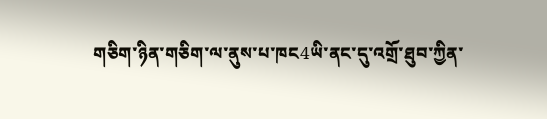གཅིག་ཉིན་གཅིག་ལ་ནུས་པ་ཁང4ཡི་ནང་དུ་འགྲོ་ཐུབ་ཀྱིན་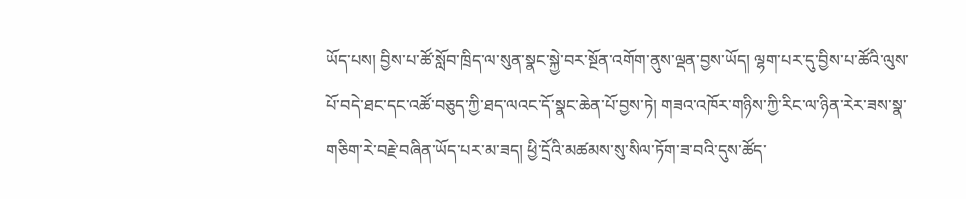ཡོད་པས། བྱིས་པ་ཚོ་སློབ་ཁྲིད་ལ་སུན་སྣང་སྐྱེ་བར་སྔོན་འགོག་ནུས་ལྡན་བྱས་ཡོད། ལྷག་པར་དུ་བྱིས་པ་ཚོའི་ལུས་པོ་བདེ་ཐང་དང་འཚོ་བཅུད་ཀྱི་ཐད་ལའང་དོ་སྣང་ཆེན་པོ་བྱས་ཏེ། གཟའ་འཁོར་གཉིས་ཀྱི་རིང་ལ་ཉིན་རེར་ཟས་སྣ་གཅིག་རེ་བརྗེ་བཞིན་ཡོད་པར་མ་ཟད། ཕྱི་དྲོའི་མཚམས་སུ་སིལ་ཏོག་ཟ་བའི་དུས་ཚོད་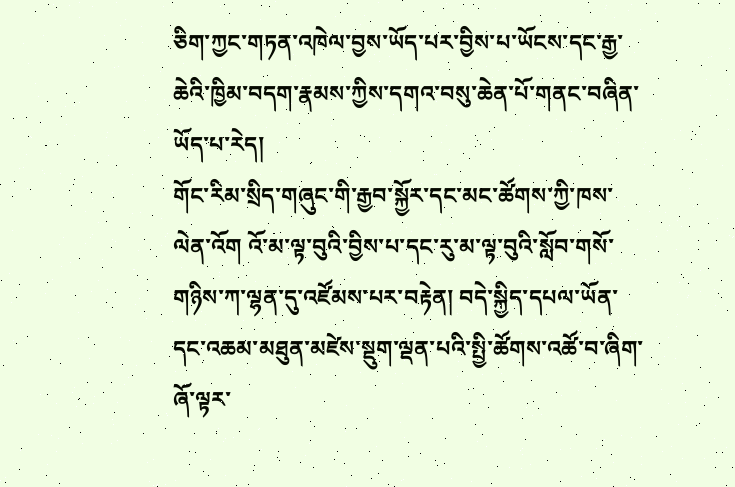ཅིག་ཀྱང་གཏན་འཁེལ་བྱས་ཡོད་པར་བྱིས་པ་ཡོངས་དང་རྒྱ་ཆེའི་ཁྱིམ་བདག་རྣམས་ཀྱིས་དགའ་བསུ་ཆེན་པོ་གནང་བཞིན་ཡོད་པ་རེད།
གོང་རིམ་སྲིད་གཞུང་གི་རྒྱབ་སྐྱོར་དང་མང་ཚོགས་ཀྱི་ཁས་ལེན་འོག འོ་མ་ལྟ་བུའི་བྱིས་པ་དང་རུ་མ་ལྟ་བུའི་སློབ་གསོ་གཉིས་ཀ་ལྷན་དུ་འཛོམས་པར་བརྟེན། བདེ་སྐྱིད་དཔལ་ཡོན་དང་འཆམ་མཐུན་མཛེས་སྡུག་ལྡན་པའི་སྤྱི་ཚོགས་འཚོ་བ་ཞིག་ཞོ་ལྟར་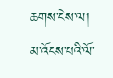ཆགས་ངེས་ལ། མ་འོངས་པའི་ལོ་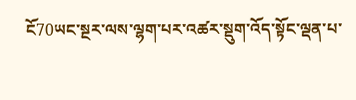ངོ70ཡང་སྔར་ལས་ལྷག་པར་འཚར་སྡུག་འོད་སྟོང་ལྡན་པ་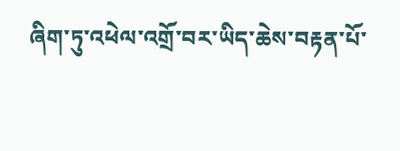ཞིག་ཏུ་འཕེལ་འགྲོ་བར་ཡིད་ཆེས་བརྟན་པོ་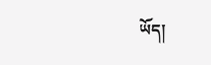ཡོད།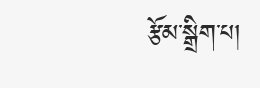རྩོམ་སྒྲིག་པ།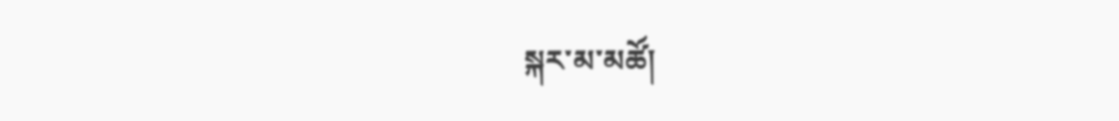སྐར་མ་མཚོ།